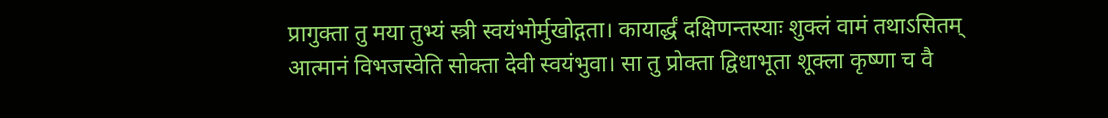प्रागुक्ता तु मया तुभ्यं स्त्री स्वयंभोर्मुखोद्गता। कायार्द्धं दक्षिणन्तस्याः शुक्लं वामं तथाऽसितम्
आत्मानं विभजस्वेति सोक्ता देवी स्वयंभुवा। सा तु प्रोक्ता द्विधाभूता शूक्ला कृष्णा च वै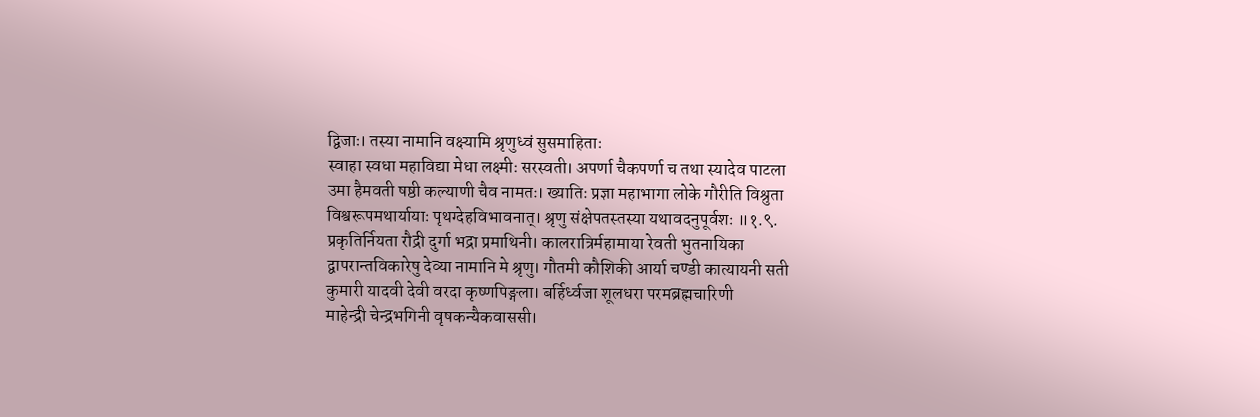द्विजाः। तस्या नामानि वक्ष्यामि श्रृणुध्वं सुसमाहिताः
स्वाहा स्वधा महाविद्या मेधा लक्ष्मीः सरस्वती। अपर्णा चैकपर्णा च तथा स्यादेव पाटला
उमा हैमवती षष्ठी कल्याणी चैव नामतः। ख्यातिः प्रज्ञा महाभागा लोके गौरीति विश्रुता
विश्वरूपमथार्यायाः पृथग्देहविभावनात्। श्रृणु संक्षेपतस्तस्या यथावदनुपूर्वशः ॥१.९.
प्रकृतिर्नियता रौद्री दुर्गा भद्रा प्रमाथिनी। कालरात्रिर्महामाया रेवती भुतनायिका
द्वापरान्तविकारेषु देव्या नामानि मे श्रृणु। गौतमी कौशिकी आर्या चण्डी कात्यायनी सती
कुमारी यादवी देवी वरदा कृष्णपिङ्गला। बर्हिर्ध्वजा शूलधरा परमब्रह्मचारिणी
माहेन्द्री चेन्द्रभगिनी वृषकन्यैकवाससी।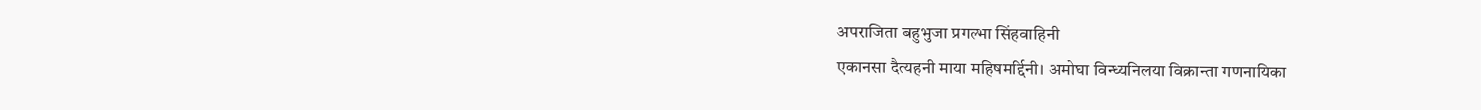अपराजिता बहुभुजा प्रगल्भा सिंहवाहिनी
एकानसा दैत्यहनी माया महिषमर्द्दिनी। अमोघा विन्ध्यनिलया विक्रान्ता गणनायिका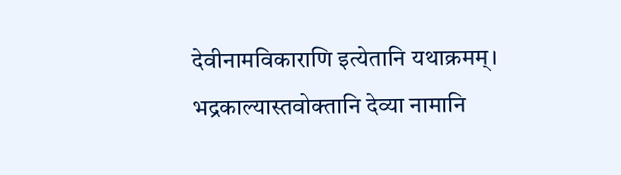देवीनामविकाराणि इत्येतानि यथाक्रमम्। भद्रकाल्यास्तवोक्तानि देव्या नामानि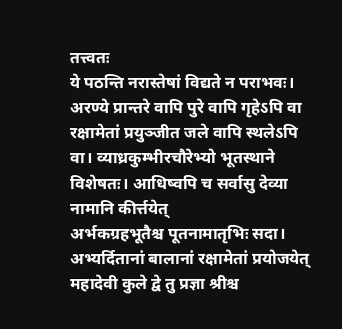तत्त्वतः
ये पठन्ति नरास्तेषां विद्यते न पराभवः। अरण्ये प्रान्तरे वापि पुरे वापि गृहेऽपि वा
रक्षामेतां प्रयुञ्जीत जले वापि स्थलेऽपि वा। व्याध्रकुम्भीरचौरेभ्यो भूतस्थाने विशेषतः। आधिष्वपि च सर्वासु देव्या नामानि कीर्त्तयेत्
अर्भकग्रहभूतैश्च पूतनामातृभिः सदा। अभ्यर्दितानां बालानां रक्षामेतां प्रयोजयेत्
महादेवी कुले द्वे तु प्रज्ञा श्रीश्च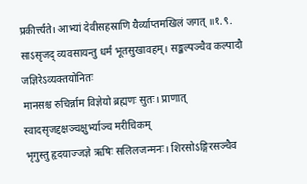प्रकीर्त्त्यते। आभ्यां देवीसहस्राणि यैर्व्याप्तमखिलं जगत् ॥१.९.
साऽसृजद् व्यवसायन्तु धर्मं भूतसुखावहम्। सङ्कल्पञ्चैव कल्पादौ जज्ञिरेऽव्यक्तयोनितः
मानसश्च रुचिर्न्नाम विज्ञेयो ब्रह्मणः सुतः। प्राणात् स्वादसृजद्दक्षञ्चक्षुर्भ्याञ्च मरीचिकम्
भृगुस्तु हृदयाज्जज्ञे ऋषिः सलिलजन्मनः। शिरसोऽङ्गिरसञ्चैव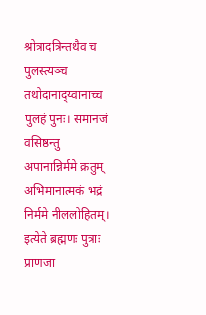श्रोत्रादत्रिन्तथैव च
पुलस्त्यञ्च तथोदानाद्य्वानाच्च पुलहं पुनः। समानजं वसिष्ठन्तु अपानान्निर्ममे क्रतुम्
अभिमानात्मकं भद्रं निर्ममे नीललोहितम्। इत्येते ब्रह्मणः पुत्राः प्राणजा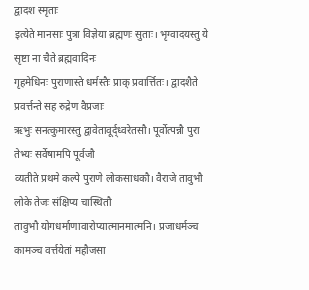द्वादश स्मृताः
इत्येते मानसाः पुत्रा विज्ञेया ब्रह्मणः सुताः। भृग्वादयस्तु ये सृष्टा ना चैते ब्रह्मवादिनः
गृहमेधिनः पुराणास्ते धर्मस्तैः प्राक् प्रवार्त्तितः। द्वादशैते प्रवर्त्तन्ते सह रुद्रेण वैप्रजाः
ऋभुः सनत्कुमारस्तु द्वावेतावूर्द्ध्वरेतसौ। पूर्वोत्पन्नौ पुरा तेभ्यः सर्वेषामपि पूर्वजौ
व्यतीते प्रथमे कल्पे पुराणे लोकसाधकौ। वैराजे तावुभौ लोके तेजः संक्षिप्य चास्थितौ
तावुभौ योगधर्माणावारोप्यात्मानमात्मनि। प्रजाधर्मञ्च कामञ्च वर्त्तयेतां महौजसा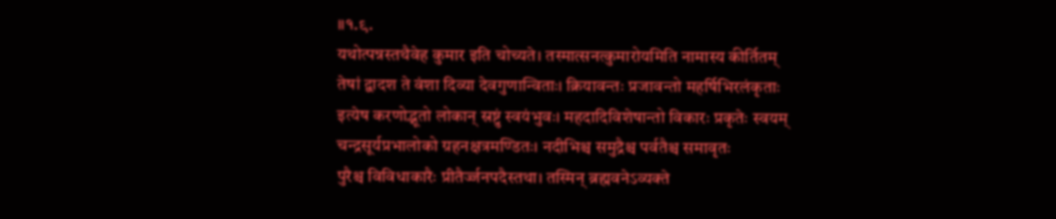॥१.९.
यथोत्पन्नस्तथैवेह कुमार इति चोच्यते। तस्मात्सनत्कुमारोयमिति नामास्य कीर्तितम्
तेषां द्वादश ते वंशा दिव्या देवगुणान्विताः। क्रियावन्तः प्रजावन्तो महर्षिभिरलंकृताः
इत्येष करणोद्भूतो लोकान् स्रष्टुं स्वयंभुवः। महदादिविशेषान्तो विकारः प्रकृतेः स्वयम्
चन्द्रसूर्यप्रभालोको ग्रहनक्षत्रमण्डितः। नदीभिश्च समुद्रैश्च पर्वतैश्च समावृतः
पुरैश्च विविधाकारैः प्रीतैर्ज्जनपदैस्तथा। तस्मिन् ब्रह्मवनेऽव्यक्ते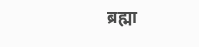ब्रह्मा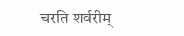चरति शर्वरीम्